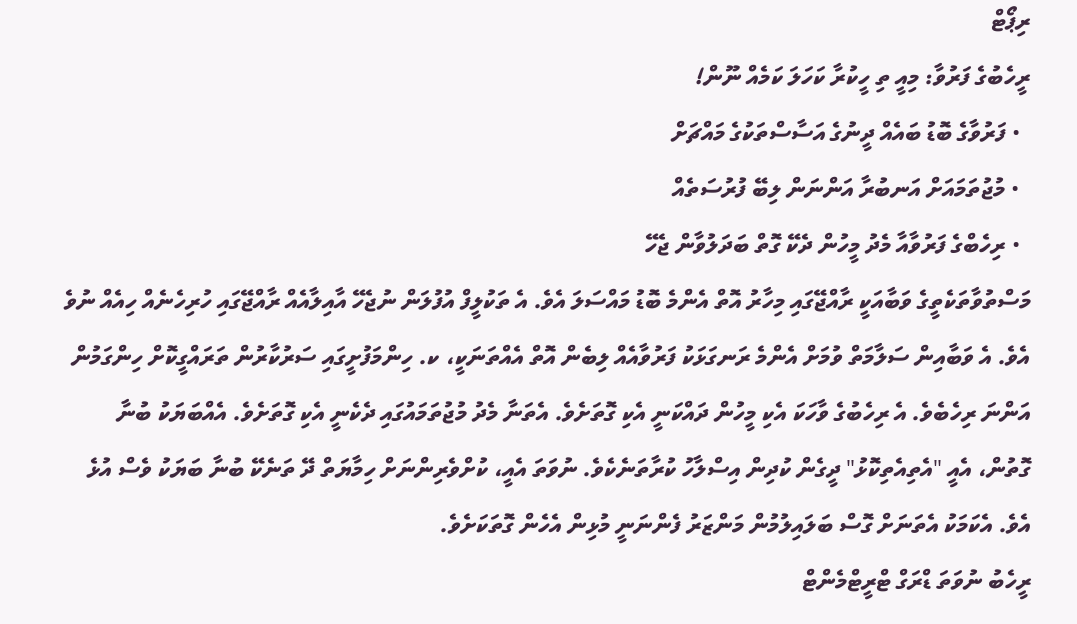ރިޕޯޓް
ރީހެބުގެ ފަރުވާ: މިއީ ތި ހީކުރާ ކަހަލަ ކަމެއް ނޫން!
  • ފަރުވާގެ ބޮޑު ބައެއް ދީނުގެ އަސާސްތަކުގެ މައްޗަށް
  • މުޖުތަމައަށް އަނބުރާ އަންނަން ލިބޭ ފުރުސަތެއް
  • ރިހެބްގެ ފަރުވާއާ މެދު މީހުން ދެކޭ ގޮތް ބަދަލުވާން ޖެހޭ
މަސްތުވާތަކެތީގެ ވަބާއަކީ ރާއްޖޭގައި މިހާރު އޮތް އެންމެ ބޮޑު މައްސަލަ އެވެ. އެ ތަކުލީފް އުފުލަން ނުޖެހޭ އާއިލާއެއް ރާއްޖޭގައި ހުރިހެނެއް ހިއެއް ނުވެ އެވެ. އެ ވަބާއިން ސަލާމަތް ވުމަށް އެންމެ ރަނގަޅަކު ފަރުވާއެއް ލިބެން އޮތް އެއްތަނަކީ، ކ. ހިންމަފުށީގައި ސަރުކާރުން ތަރައްގީކޮށް ހިންގަމުން އަންނަ ރިހެބެވެ. އެ ރިހެބުގެ ވާހަކަ އެކި މީހުން ދައްކަނީ އެކި ގޮތަށެވެ. އެތަނާ މެދު މުޖުތަމައުގައި ދެކެނީ އެކި ގޮތަށެވެ. އެއްބަޔަކު ބުނާ ގޮތުން، އެއީ "އެތިއެތިކޮޅު" ދީގެން ކުދިން އިސްލާހު ކުރާތަނެކެވެ. ނުވަތަ އެއީ، ކުށްވެރިންނަށް ހިމާޔަތް ދޭ ތަނެކޭ ބުނާ ބަޔަކު ވެސް އުޅެ އެވެ. އެކަމަކު އެތަނަށް ގޮސް ބަލައިލުމުން މަންޒަރު ފެންނަނީ މުޅިން އެހެން ގޮތަކަށެވެ.
ރީހެބު ނުވަތަ ޑްރަގް ޓްރީޓްމެންޓް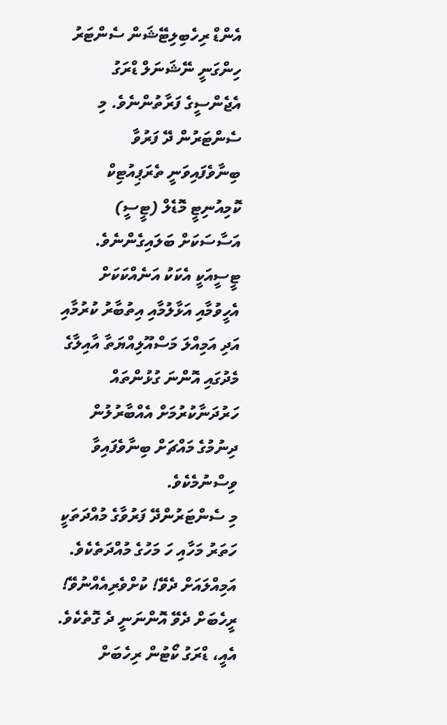އެންޑް ރިހެބިލިޓޭޝަން ސެންޓަރު ހިންގަނީ ނޭޝަނަލް ޑްރަގު އެޖެންސީގެ ފަރާތުންނެވެ. މި ސެންޓަރުން ދޭ ފަރުވާ ބިނާވެފައިވަނީ ތެރަޕިއުޓިކް ކޮމިއުނިޓީ މޮޑެލް (ޓީސީ) އަސާސަކަށް ބަލައިގެންނެވެ. ޓީސީއަކީ އެކަކު އަނެއްކަކަށް އެހީވުމާއި އަޅާލުމާއި އިތުބާރު ކުރުމާއި އަދި އަމިއްލަ މަސްއޫލިއްޔަތާ އާއިލާގެ މެދުގައި އޮންނަ ގުޅުންތައް ހަރުދަނާކުރުމަށް އެއްބާރުލުން ދިނުމުގެ މައްޗަށް ބިނާވެފައިވާ ވިސްނުމެކެވެ.
މި ސެންޓަރުންދޭ ފަރުވާގެ މުއްދަތަކީ ހަތަރު މަހާއި ހަ މަހުގެ މުއްދަތެކެވެ.
އަމިއްލައަށް ދެވޭ! ކުށްވެރިއެއްނުވޭ!
ރީހެބަށް ދެވޭ އޮންނަނީ ދެ ގޮތެކެވެ. އެއީ، ޑްރަގު ކޯޓުން ރިހެބަށް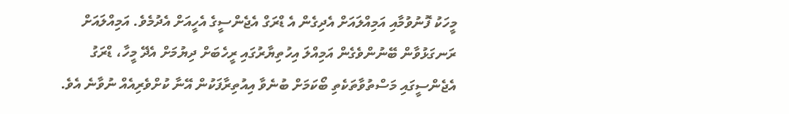މީހަކު ފޮނުވުމާއި އަމިއްލައަށް އެދިގެން އެ ޑްރަގް އެޖެންސީގެ އެހީއަށް އެދުމެވެ. އަމިއްލައަށް ރަނގަޅުވާން ބޭނުންވެގެން އަމިއްލަ އިހުތިޔާރުގައި ރީހެބަށް ދިޔުމަށް އެދޭ މީހާ، ޑްރަގު އެޖެންސީގައި މަސްތުވާތަކެތި ބޯކަމަށް ބުނެވާ އިއުތިރާފަކުން އޭނާ ކުށްވެރިއެއް ނުވާނެ އެވެ.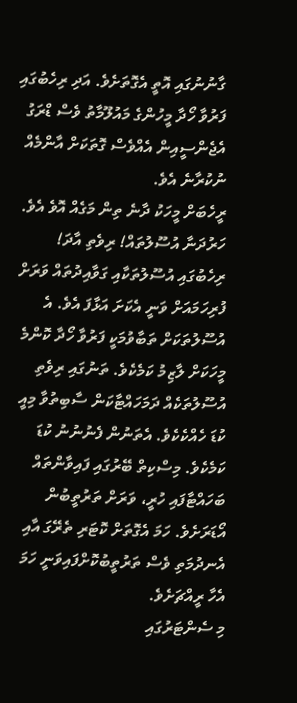ގާނުނުގައި އޮތީ އެގޮތަށެވެ. އަދި ރިހެބުގައި ފަރުވާ ހޯދާ މީހުންގެ މައުލޫމާތު ވެސް ޑްރަގު އެޖެންސީއިން އެއްވެސް ގޮތަކަށް އާންމެއް ނުކުރާނެ އެވެ.
ރީހެބަށް މީހަކު ދާނެ ތިން މަގެއް އޮވެ އެވެ.
ހަރުދަނާ އުސޫލުތައް! ރިވެތި އާދަ!
ރިހެބުގައި އުސޫލުތަކާއި ގަވާއިދުތައް ވަރަށް ފުރިހަމައަށް ވަނީ އެކަށަ އަޅާފަ އެވެ. އެ އުސޫލުތަކަށް ތަބާވުމަކީ ފަރުވާ ހޯދާ ކޮންމެ މީހަކަށް ލާޒިމު ކަމެކެވެ. ތަނުގައި ރިވެތި އުސޫލުތަކެއް ދަމަހައްޓާކަން ސާބިތުވާ މިއީ ކުޑަ ހެއްކެކެވެ. އެތަނުން ފެނުނުނު ކުޑަ ކަމެކެވެ. މިސްކިތް ބޭރުގައި ފައިވާންތައް ބަހައްޓާފައި ހުރީ، ވަރަށް ތަރުތީބުން އޯޑަރަށެވެ. ހަމަ އެގޮތަށް ކޮޓަރި ތެރޭގަ އާއި އެނދުމަތި ވެސް ތަރުތީބުކޮށްފައިވަނީ ހަމަ އެހާ ރީއްޗަށެވެ.
މި ސެންޓަރުގައި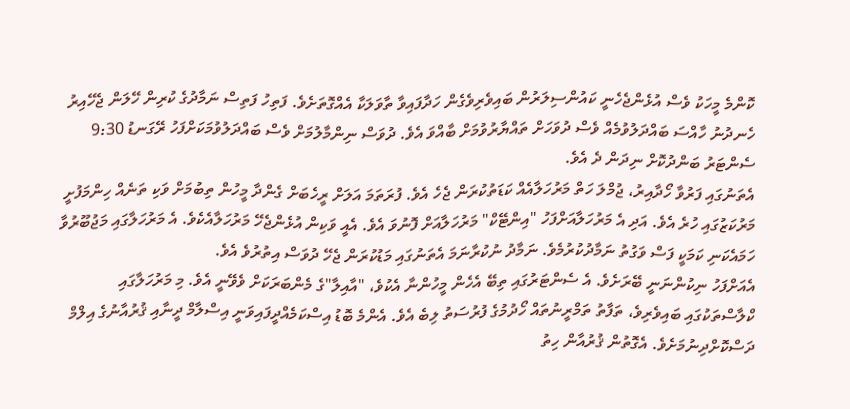ކޮންމެ މީހަކު ވެސް އުޅެންޖެހެނީ ކައުންސިލަރުން ބައިވެރިވެގެން ހަދާފައިވާ ތާވަލަކާ އެއްގޮތަށެވެ. ފަތިހު ފަތިސް ނަމާދުގެ ކުރިން ހޭލަން ޖެހޭއިރު ހެނދުނު ހާއްސަ ބައްދަލުވުމެއް ވެސް ދުވަހަށް ތައްޔާރުވުމަށް ބާއްވަ އެވެ. ދުވަސް ނިންމާލުމަށް ވެސް ބައްދަލުވުމަކަށްފަހު ރޭގަނޑު 9:30 ސެންޓަރު ބަންދުކޮށް ނިދަން ދެ އެވެ.
އެތަނުގައި ފަރުވާ ހޯދާއިރު، ޖުމްލަ ހަތް މަރުހަލާއެއް ކަޑަތުކުރަން ޖެހެ އެވެ. ފުރަތަމަ އަލަށް ރީހެބަށް ގެންދާ މީހުން ތިބުމަށް ވަކި ތަނެއް ހިންމަފުށީ މަރުކަޒުގައި ހުރެ އެވެ. އަދި އެ މަރުހަލާއަށްފަހު "އިންޓޭކް" މަރުހަލާއަށް ފޮނުވަ އެވެ. އެއީ ވަކިން އުޅެންޖެހޭ މަރުހަލާއެކެވެ. އެ މަރުހަލާގައި މަޖުބޫރުވާ ހަމައެކަނި ކަމަކީ ފަސް ވަގުތު ނަމާދުކުރުމެވެ. ނަމާދު ނުކުރާނަމަ އެތަނުގައި މަޑުކުރަން ޖެހޭ ދުވަސް އިތުރުވެ އެވެ.
އެއަށްފަހު ނިކުންނަނީ ބޭރަށެވެ. އެ ސެންޓަރުގައި ތިބޭ އެހެން މީހުންނާ އެކުވެ، "އާއިލާ"ގެ މެންބަރަކަށް ވެވޭނީ އެވެ. މި މަރުހަލާގައި ކްލާސްތަކުގައި ބައިވެރިވެ، ތަފާތު ތަމްރީނުތައް ހޯދުމުގެ ފުރުސަތު ލިބެ އެވެ. އެންމެ ބޮޑު އިސްކަމެއްދީފައިވަނީ އިސްލާމް ދީނާއި ޤުރުއާނުގެ އިލްމް ދަސްކޮށްދިނުމަށެވެ. އެގޮތުން ޤުރުއާން ހިތު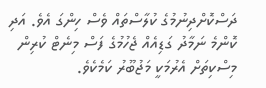ދަސްކޮށްދިނުމުގެ ކުލާސްތައް ވެސް ހިންގަ އެވެ. އަދި ކޮންމެ ނަމާދު ގަޑިއެއް ޖެހުމުގެ ފަސް މިނެޓް ކުރިން މިސްކިތަށް އެރުމަކީ މަޖުބޫރު ކަމެކެވެ.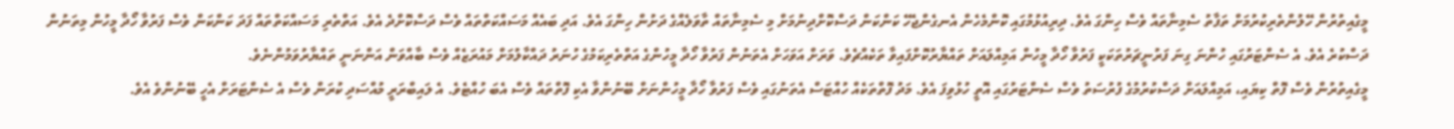މީގެއިތުރުން ހޭލުންތެރިކުރުމަށް ތަފާތު ސެމިނާތައް ވެސް ހިންގަ އެވެ. ދިރިއުޅުމުގައި ކޮންމެހެން އެނގެންޖެހޭ ކަންކަން ދަސްކޮށްދިނުމަށް މި ސެމިނާތައް ތާވަލެއްގެ ދަށުން ހިންގަ އެވެ. އަދި ބައެއް މަސައްކަތްތައް ވެސް ދަސްކޮށްދެ އެވެ. އަތްތެރި މަސައްކަތްތައް ފަދަ ކަންކަން ވެސް ފަރުވާ ހޯދާ މީހުން މިތަނުން ދަސްކުރެ އެވެ. އެ ސެންޓަރުގައި ހުންނަ ގިނަ ފަރުނީޗަރުތަކަކީ ފަރުވާ ހޯދާ މީހުން އަމިއްލައަށް ތައްޔާރުކޮށްފައިވާ ތަކެއްޗެވެ. ވަރަށް އަވަހަށް އެތަނުން ފަރުވާ ހޯދާ މީހުންގެ އަތްތެރިކަމުގެ ހުނަރު ދައްކާލުމަށް މައުރަޒެއް ވެސް ބާއްވަން އަންނަނީ ތައްޔާރުވަމުންނެވެ.
މީގެއިތުރުން ވެސް ފޮތް ކިޔައި، އަމިއްލައަށް ދަސްކުރުމުގެ ފުރުސަތު ވެސް ސެންޓަރުގައި އޮތީ ހުޅުވިފަ އެވެ. މަދު ފޮތްތަކެއް ހުއްޓަސް އެތަނުގައި ވެސް ފަރުވާ ހޯދާ މީހުންނަށް ބޭނުންވާ އެކި ފޮތްތައް ވެސް އެބަ ހުއްޓެވެ. އެ ލައިބްރަރީ މުއްސަދި ކުރަން ވެސް އެ ސެންޓަރަށް އެހީ ބޭނުންވެ އެވެ.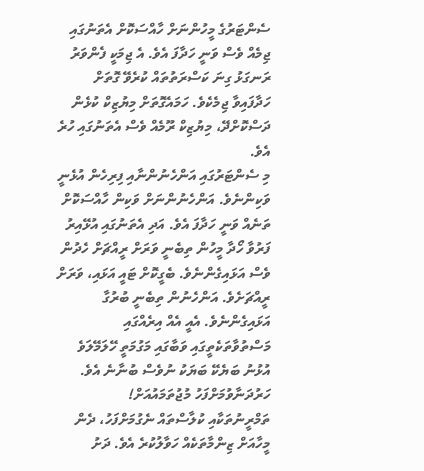ސެންޓަރުގެ މީހުންނަށް ހާއްސަކޮށް އެތަނުގައި ޖިމެއް ވެސް ވަނީ ހަދާފަ އެވެ. އެ ޖިމަކީ ފެންވަރު ރަނގަޅު ގިނަ ކަސްރަތުތައް ކުރެވޭ ގޮތަށް ހަދާފައިވާ ޖިމެކެވެ. ހަމައެގޮތަށް މިޔުޒިކް ކުޅެން ދަސްކޮށްދޭ، މިޔުޒިކް ރޫމެއް ވެސް އެތަނުގައި ހުރެ އެވެ.
މި ސެންޓަރުގައި އަންހެނުންނާއި ފިރިހެން އުޅެނީ ވަކިންނެވެ. އަންހެނުންނަށް ވަކިން ހާއްސަކޮށް ތަނެއް ވަނީ ހަދާފަ އެވެ. އަދި އެތަނުގައި އުޅޭއިރު ފަރުވާ ހޯދާ މީހުން ތިބެނީ ވަރަށް ރީއްޗަށް ހެދުން ވެސް އަޅައިގެންނެވެ. ބެގީކޮށް ޓައީ އަޅައި، ވަރަށް ރީއްޗަށެވެ. އަންހެނުން ތިބެނީ ބުރުގާ އަޅައިގެންނެވެ. އެއީ އެއް އިރެއްގައި މަސްތުވާތަކެތީގައި ވަބާގައި މަގުމަތީ ހޭލަމޭލަވެ އުޅުނު ބަޔެކޭ ބަޔަކު ނުވެސް ބުނާނެ އެވެ.
ހަރުދަނާވުމަށްފަހު މުޖުތަމައުއަށް!
ތަމްރީނުތަކާއި ކުލާސްތައް ނެގުމަށްފަހު، ދެން މީހާއަށް ޒިންމާތަކެއް ހަވާލުކުރެ އެވެ. ދަށު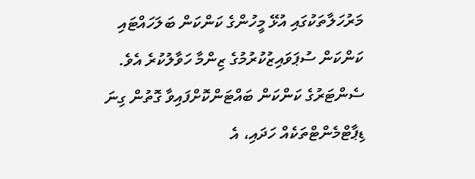މަރުހަލާތަކުގައި އުޅޭ މީހުންގެ ކަންކަން ބަލަހައްޓައި ކަންކަން ސުޕަވައިޒުކުރުމުގެ ޒިންމާ ހަވާލުކުރެ އެވެ. ސެންޓަރުގެ ކަންކަން ބައްޓަންކޮށްފައިވާ ގޮތުން ގިނަ ޑިޕާޓްމެންޓްތަކެއް ހަދައި، އެ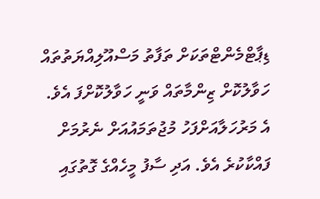ޑިޕާޓްމެންޓްތަކަށް ތަފާތު މަސްއޫލިއްޔަތުތައް ހަވާލުކޮށް ޒިންމާތައް ވަނީ ހަވާލުކޮށްފަ އެވެ.
އެ މަރުހަލާއަށްފަހު މުޖުތަމައުއަށް ނެރުމަށް ފައްކާކުރެ އެވެ. އަދި ސާފު މީހެއްގެ ގޮތުގައި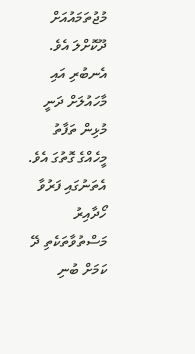މުޖުތަމައުއަށް ދޫކޮށްލަ އެވެ. އެނބުރި އައި މާހައުލަށް ދަނީ މުޅިން ތަފާތު މީހެއްގެ ގޮތުގަ އެވެ.
އެތަނުގައި ފަރުވާ ހޯދާއިރު މަސްތުވާތަކެތި ދޭ ކަމަށް ބުނި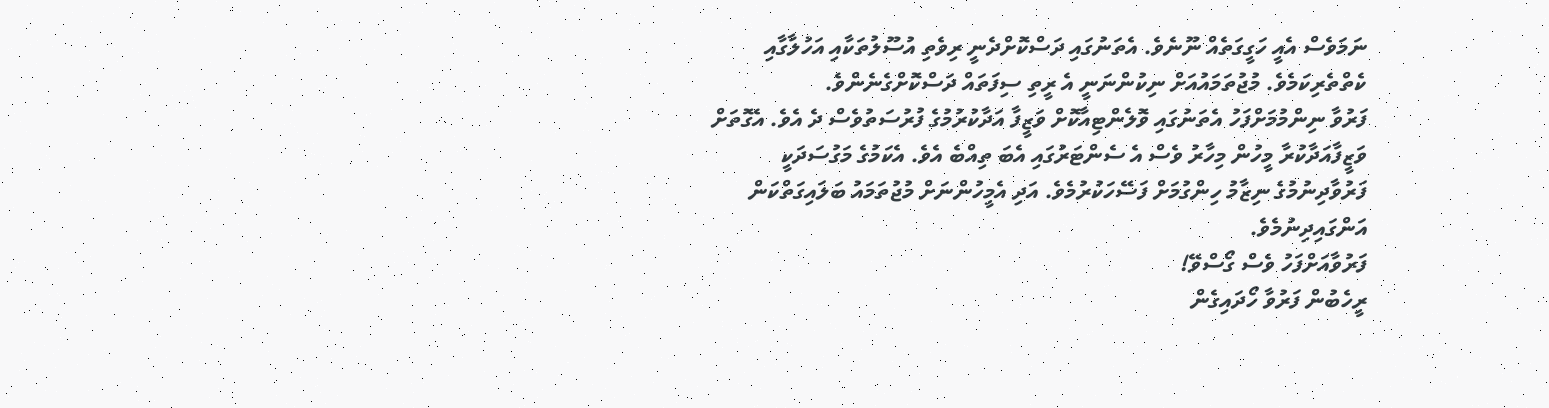ނަމަވެސް އެއީ ހަގީގަތެއް ނޫނެވެ. އެތަނުގައި ދަސްކޮށްދެނީ ރިވެތި އުސޫލުތަކާއި އަހުލާގާއި ކެތްތެރިކަމެވެ. މުޖުތަމައުއަށް ނިކުންނަނީ އެ ރީތި ސިފަތައް ދަސްކޮށްގެނެންވެ.
ފަރުވާ ނިންމުމަށްފަހު އެތަނުގައި ވޮލެންޓިއާކޮށް ވަޒީފާ އަދާކުރުމުގެ ފުރުސަތުވެސް ދެ އެވެ. އެގޮތަށް ވަޒީފާއަދާކުރާ މީހުން މިހާރު ވެސް އެ ސެންޓަރުގައި އެބަ ތިއްބެ އެވެ. އެކަމުގެ މަގުސަދަކީ ފަރުވާދިނުމުގެ ނިޒާމު ހިންގުމަށް ފަސޭހަކުރުމެވެ. އަދި އެމީހުންނަށް މުޖުތަމައު ބަލައިގަތްކަން އަންގައިދިނުމެވެ.
ފަރުވާއަށްފަހު ވެސް ގޯސްވޭ!
ރީހެބުން ފަރުވާ ހޯދައިގެން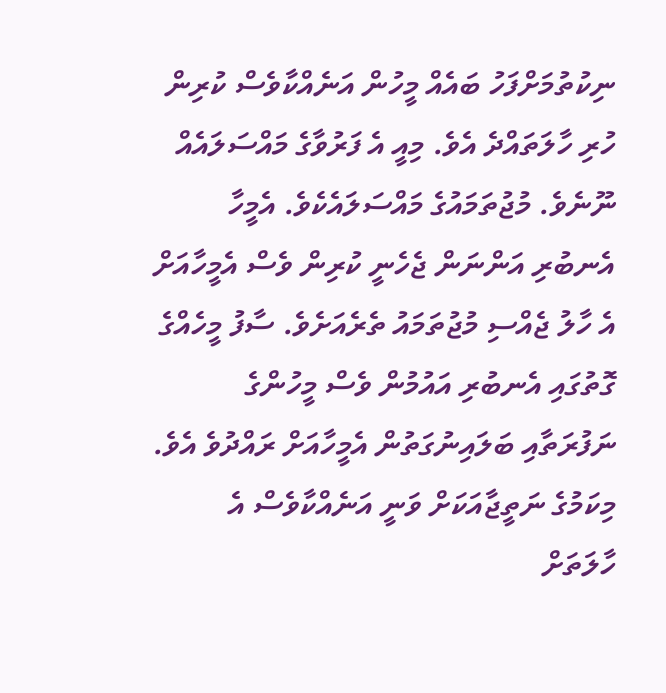ނިކުތުމަށްފަހު ބައެއް މީހުން އަނެއްކާވެސް ކުރިން ހުރި ހާލަތައްދެ އެވެ. މިއީ އެ ފަރުވާގެ މައްސަލައެއް ނޫނެވެ. މުޖުތަމައުގެ މައްސަލައެކެވެ. އެމީހާ އެނބުރި އަންނަން ޖެހެނީ ކުރިން ވެސް އެމީހާއަށް އެ ހާލު ޖެއްސި މުޖުތަމައު ތެރެއަށެވެ. ސާފު މީހެއްގެ ގޮތުގައި އެނބުރި އައުމުން ވެސް މީހުންގެ ނަފުރަތާއި ބަލައިނުގަތުން އެމީހާއަށް ރައްދުވެ އެވެ. މިކަމުގެ ނަތީޖާއަކަށް ވަނީ އަނެއްކާވެސް އެ ހާލަތަށް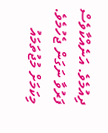ދިއުމެވެ. އަނެއްކާވެސް ފަރުވާ ނަގަން ޖެހުމެވެ.
މިކަމަށް މުޖުތަމައު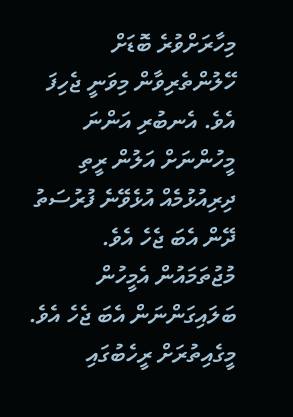މިހާރަށްވުރެ ބޮޑަށް ހޭލުންތެރިވާން މިވަނީ ޖެހިފަ އެވެ. އެނބުރި އަންނަ މީހުންނަށް އަލުން ރީތި ދިރިއުޅުމެއް އުޅެވޭނެ ފުރުސަތު ދޭން އެބަ ޖެހެ އެވެ. މުޖުތަމައުން އެމީހުން ބަލައިގަންނަން އެބަ ޖެހެ އެވެ.
މީގެއިތުރަށް ރީހެބުގައި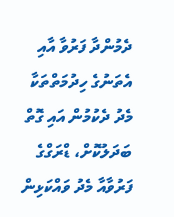ދެމުންދާ ފަރުވާ އާއި އެތަނުގެ ހިދުމަތްތަކާ މެދު ދެކުމުން އައި ގޮތް ބަދަލުކޮށް، ޑްރަގްގެ ފަރުވާއާ މެދު ވައްކަޅިން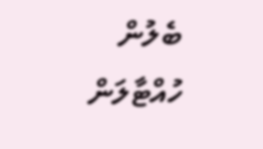ބެލުން ހުއްޓާލަން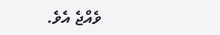ވެއްޖެ އެވެ.